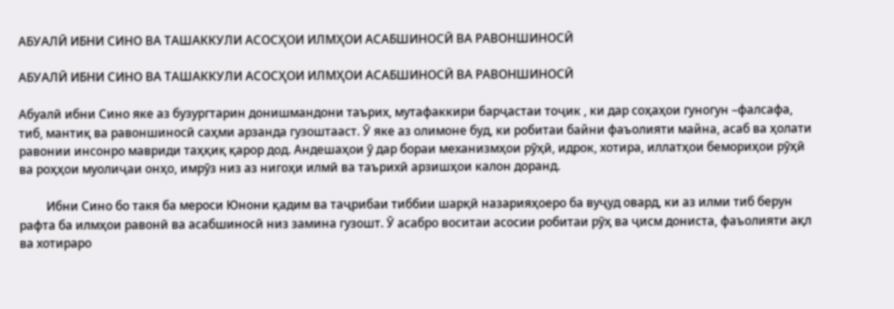АБУАЛӢ ИБНИ СИНО ВА ТАШАККУЛИ АСОСҲОИ ИЛМҲОИ АСАБШИНОСӢ ВА РАВОНШИНОСӢ

АБУАЛӢ ИБНИ СИНО ВА ТАШАККУЛИ АСОСҲОИ ИЛМҲОИ АСАБШИНОСӢ ВА РАВОНШИНОСӢ

Абуалӣ ибни Сино яке аз бузургтарин донишмандони таърих, мутафаккири барҷастаи тоҷик , ки дар соҳаҳои гуногун –фалсафа, тиб, мантиқ ва равоншиносӣ саҳми арзанда гузоштааст. Ӯ яке аз олимоне буд, ки робитаи байни фаъолияти майна, асаб ва ҳолати равонии инсонро мавриди таҳқиқ қарор дод. Андешаҳои ӯ дар бораи механизмҳои рӯҳӣ, идрок, хотира, иллатҳои бемориҳои рӯҳӣ ва роҳҳои муолиҷаи онҳо, имрӯз низ аз нигоҳи илмӣ ва таърихӣ арзишҳои калон доранд.

         Ибни Сино бо такя ба мероси Юнони қадим ва таҷрибаи тиббии шарқӣ назарияҳоеро ба вуҷуд овард, ки аз илми тиб берун рафта ба илмҳои равонӣ ва асабшиносӣ низ замина гузошт. Ӯ асабро воситаи асосии робитаи рӯҳ ва ҷисм дониста, фаъолияти ақл ва хотираро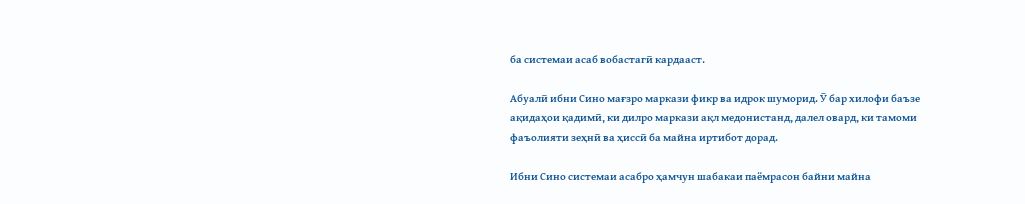ба системаи асаб вобастагӣ кардааст.

Абуалӣ ибни Сино мағзро маркази фикр ва идрок шуморид. Ӯ бар хилофи баъзе ақидаҳои қадимӣ, ки дилро маркази ақл медонистанд, далел овард, ки тамоми фаъолияти зеҳнӣ ва ҳиссӣ ба майна иртибот дорад.

Ибни Сино системаи асабро ҳамчун шабакаи паёмрасон байни майна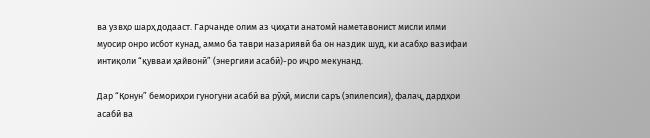ва узвҳо шарҳ додааст. Гарчанде олим аз ҷиҳати анатомӣ наметавонист мисли илми муосир онро исбот кунад, аммо ба таври назариявӣ ба он наздик шуд, ки асабҳо вазифаи интиқоли “қувваи ҳайвонӣ” (энергияи асабӣ)-ро иҷро мекунанд.

Дар “Қонун” бемориҳои гуногуни асабӣ ва рӯҳӣ, мисли саръ (эпилепсия), фалаҷ, дардҳои асабӣ ва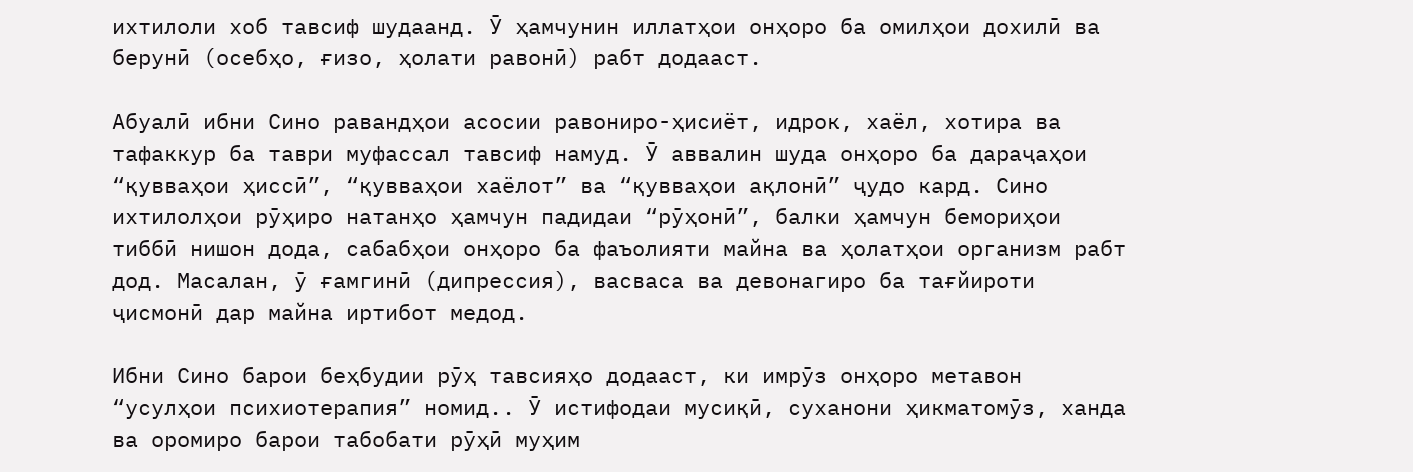ихтилоли хоб тавсиф шудаанд. Ӯ ҳамчунин иллатҳои онҳоро ба омилҳои дохилӣ ва берунӣ (осебҳо, ғизо, ҳолати равонӣ) рабт додааст.

Абуалӣ ибни Сино равандҳои асосии равониро-ҳисиёт, идрок, хаёл, хотира ва тафаккур ба таври муфассал тавсиф намуд. Ӯ аввалин шуда онҳоро ба дараҷаҳои “қувваҳои ҳиссӣ”, “қувваҳои хаёлот” ва “қувваҳои ақлонӣ” ҷудо кард. Сино ихтилолҳои рӯҳиро натанҳо ҳамчун падидаи “рӯҳонӣ”, балки ҳамчун бемориҳои тиббӣ нишон дода, сабабҳои онҳоро ба фаъолияти майна ва ҳолатҳои организм рабт дод. Масалан, ӯ ғамгинӣ (дипрессия), васваса ва девонагиро ба тағйироти ҷисмонӣ дар майна иртибот медод.

Ибни Сино барои беҳбудии рӯҳ тавсияҳо додааст, ки имрӯз онҳоро метавон “усулҳои психиотерапия” номид.. Ӯ истифодаи мусиқӣ, суханони ҳикматомӯз, ханда ва оромиро барои табобати рӯҳӣ муҳим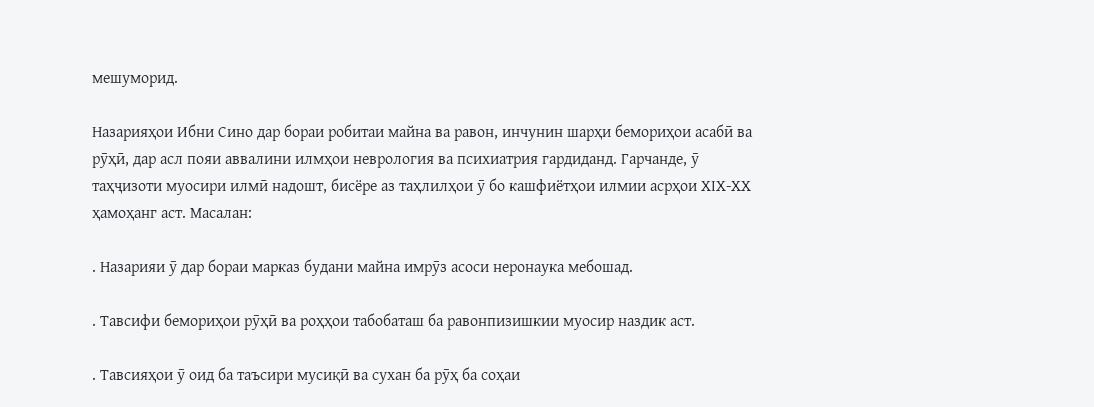мешуморид.

Назарияҳои Ибни Сино дар бораи робитаи майна ва равон, инчунин шарҳи бемориҳои асабӣ ва рӯҳӣ, дар асл пояи аввалини илмҳои неврология ва психиатрия гардиданд. Гарчанде, ӯ таҳҷизоти муосири илмӣ надошт, бисёре аз таҳлилҳои ӯ бо кашфиётҳои илмии асрҳои ХIХ-ХХ ҳамоҳанг аст. Масалан:

. Назарияи ӯ дар бораи марказ будани майна имрӯз асоси неронаука мебошад.

. Тавсифи бемориҳои рӯҳӣ ва роҳҳои табобаташ ба равонпизишкии муосир наздик аст.

. Тавсияҳои ӯ оид ба таъсири мусиқӣ ва сухан ба рӯҳ ба соҳаи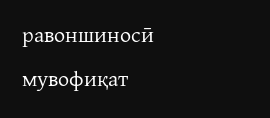равоншиносӣ мувофиқат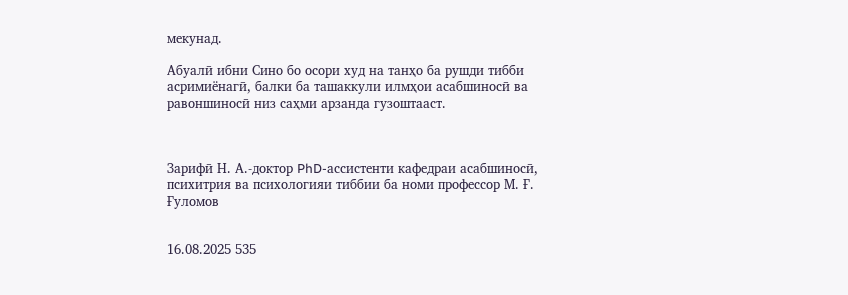мекунад.

Абуалӣ ибни Сино бо осори худ на танҳо ба рушди тибби асримиёнагӣ, балки ба ташаккули илмҳои асабшиносӣ ва равоншиносӣ низ саҳми арзанда гузоштааст.



Зарифӣ Н. А.-доктор PhD-ассистенти кафедраи асабшиносӣ, психитрия ва психологияи тиббии ба номи профессор М. Ғ. Ғуломов


16.08.2025 535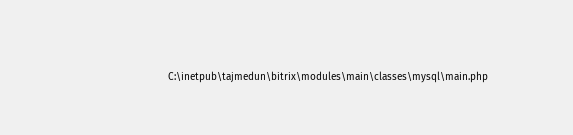C:\inetpub\tajmedun\bitrix\modules\main\classes\mysql\main.php